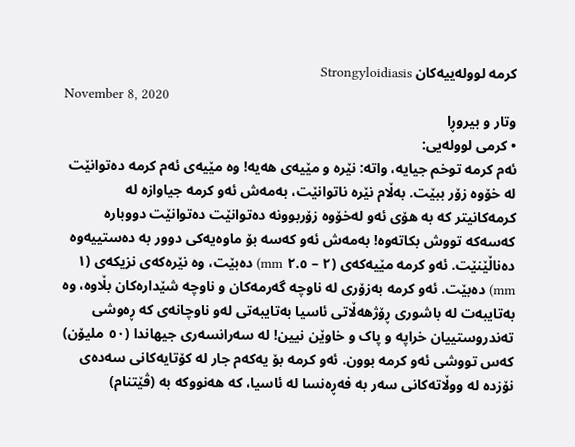کرمە لوولەییەکان Strongyloidiasis
November 8, 2020
وتار و بیروڕا
• کرمی لوولەیی:
ئەم کرمە توخم جیایە، واتە: نێرە و مێیەی ھەیە! وە مێیەی ئەم کرمە دەتوانێت لە خۆوە زۆر ببێت. بەڵام نێرە ناتوانێت، بەمەش ئەو کرمە جیاوازە لە کرمەکانیتر کە بە ھۆی ئەو لەخۆوە زۆربوونە دەتوانێت دەتوانێت دووبارە کەسەکە تووش بکاتەوە! بەمەش ئەو کەسە بۆ ماوەیەکی دوور بە دەستییەوە دەناڵێنێت. ئەو کرمە مێیەکەی (٢ – ٢.٥ mm) دەبێت، وە نێرەکەی نزیکەی (١ mm) دەبێت. ئەو کرمە بەزۆری لە ناوچە گەرمەکان و ناوچە شێدارەکان بڵاوە، وە بەتایبەت لە باشوری ڕۆژھەڵاتی ئاسیا بەتایبەتی لەو ناوچانەی کە ڕەوشی تەندروستییان خراپە و پاک و خاوێن نیین! لە سەرانسەری جیھاندا (٥٠ ملیۆن) کەس تووشی ئەو کرمە بوون. ئەو کرمە بۆ یەکەم جار لە کۆتایەکانی سەدەی نۆزدە لە ووڵاتەکانی سەر بە فەڕەنسا لە ئاسیا، کە ھەنووکە بە (ڤێتنام)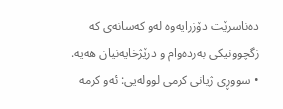دەناسرێت دۆزرایەوە لەو کەسانەی کە زگچوونیکی بەردەوام و درێژخایەنیان ھەیە.
• سووڕی ژیانی کرمی لوولەیی: ئەو کرمە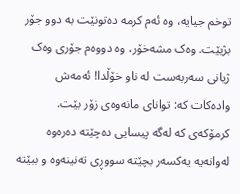توخم جیایە، وە ئەم کرمە دەتونێت بە دوو جۆر بژیێت. وەک مشەخۆر، وە دووەم جۆری وەک ژیانی سەربەست لە ناو خۆڵدا! ئەمەش وادەکات کە: توانای مانەوەی زۆر بێت. کرمۆکەی کە لەگە پیسایی دەچێتە دەرەوە لەوانەیە یەکسەر بچێتە سووڕی تەنینەوە و ببێتە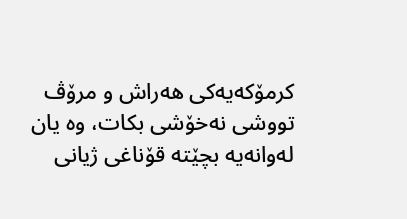کرمۆکەیەکی ھەراش و مرۆڤ تووشی نەخۆشی بکات، وە یان لەوانەیە بچێتە قۆناغی ژیانی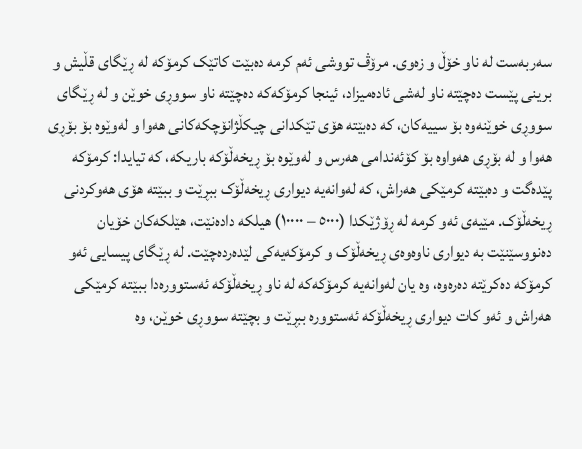سەربەست لە ناو خۆڵ و زەوی. مرۆڤ تووشی ئەم کرمە دەبێت کاتێک کرمۆکە لە ڕێگای قڵیش و برینی پێست دەچێتە ناو لەشی ئادەمیزاد، ئینجا کرمۆکەکە دەچێتە ناو سووڕی خوێن و لە ڕێگای سووڕی خوێنەوە بۆ سییەکان، کە دەبێتە ھۆی تێکدانی چیکڵژانۆچکەکانی ھەوا و لەوێوە بۆ بۆڕی ھەوا و لە بۆڕی ھەواوە بۆ کۆئەندامی ھەرس و لەوێوە بۆ ڕیخەڵۆکە باریکە، کە تیایدا: کرمۆکە پێدەگت و دەبێتە کرمێکی ھەراش، کە لەوانەیە دیواری ڕیخەڵۆک ببڕێت و ببێتە ھۆی ھەوکردنی ڕیخەڵۆک. مێیەی ئەو کرمە لە ڕۆژێکدا (٥٠٠٠ – ١٠٠٠٠) ھیلکە دادەنێت، ھێلکەکان خۆیان دەنووسێنێت بە دیواری ناوەوەی ڕیخەڵۆک و کرمۆکەیەکی لێدەردەچێت. لە ڕێگای پیسایی ئەو کرمۆکە دەکرێتە دەرەوە، وە یان لەوانەیە کرمۆکەکە لە ناو ڕیخەڵۆکە ئەستوورەدا ببێتە کرمێکی ھەراش و ئەو کات دیواری ڕیخەڵۆکە ئەستوورە ببڕێت و بچێتە سووڕی خوێن، وە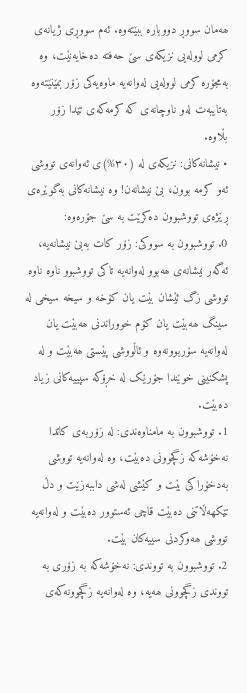ھەمان سووڕ دووبارە ببێتەوە. ئەم سووڕی ژیانەی کرمی لوولەیی نزیکەی سێ حەفتە دەخایەنێت، وە بەمجۆرە کرمی لوولەیی لەوانەیە ماوەیەکی زۆر بمێنێتەوە بەتایبەت لەو ناوچانەی کە کرمەکەی تێدا زۆر بڵاوە.
• نیشانەکانی: نزیکەی لە (٣٠%)ی ئەوانەی تووشی ئەو کرمە بوون، بێ نیشانەن! وە نیشانەکانی بەگوێرەی ڕێژەی تووشبوون دەکرێت بە سێ جۆرەوە:
0. تووشبوون بە سووکی: زۆر کات بەبێ نیشانەیە، ئەگەر نیشانەی ھەبوو لەوانەیە تاکی تووشبوو ناوە ناوە تووشی زگ ئێشان بێت یان کۆخە و سیخە سیخی لە سینگ ھەبێت یان کۆم خووراندنی ھەبێت یان لەوانەیە سۆربوونەوە و ئاڵووشی پێستی ھەبێت و لە پشکنینی خوێندا جۆرێک لە خڕۆکە سپییەکانی زیاد دەبێت.
1. تووشبوون بە مامناوەندی: لە زۆربەی کاتدا نەخۆشەکە زگچوونی دەبێت، وە لەوانەیە تووشی بەدخۆراکی بێت و کێشی لەشی داببەزێت و دڵ تێکھەڵاتنی دەبێت قاچی ئەستوور دەبێت و لەوانەیە تووشی ھەوکردنی سییەکان بێت.
2. تووشبوون بە تووندی: نەخۆشەکە بە زۆری بە تووندی زگچوونی ھەیە، وە لەوانەیە زگچوونەکەی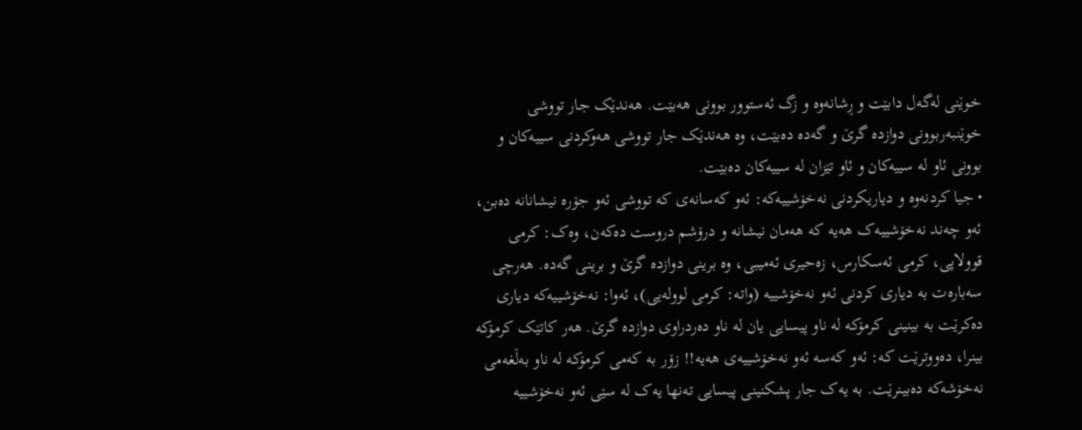خوێنی لەگەل دابێت و ڕشانەوە و زگ ئەستوور بوونی ھەبێت. ھەندێک جار تووشی خوێنبەربوونی دوازدە گرێ و گەدە دەبێت، وە ھەندێک جار تووشی ھەوکردنی سییەکان و بوونی ئاو لە سییەکان و ئاو تێزان لە سییەکان دەبێت.
• جیا کردنەوە و دیاریکردنی نەخۆشییەکە: ئەو کەسانەی کە تووشی ئەو جۆرە نیشانانە دەبن، ئەو چەند نەخۆشییەک ھەیە کە ھەمان نیشانە و درۆشم دروست دەکەن، وەک: کرمی قوولاپی، کرمی ئەسکارس، زەحیری ئەمیبی، وە برینی دوازدە گرێ و برینی گەدە. ھەرچی سەبارەت بە دیاری کردنی ئەو نەخۆشییە (واتە: کرمی لوولەیی)، ئەوا: نەخۆشییەکە دیاری دەکرێت بە بینینی کرمۆکە لە ناو پیسایی یان لە ناو دەردراوی دوازدە گرێ. ھەر کاتێک کرمۆکە بینرا، دەووترێت کە: ئەو کەسە ئەو نەخۆشییەی ھەیە!! زۆر بە کەمی کرمۆکە لە ناو بەڵغەمی نەخۆشەکە دەبینرێت. بە یەک جار پشکنینی پیسایی تەنھا یەک لە سێی ئەو نەخۆشییە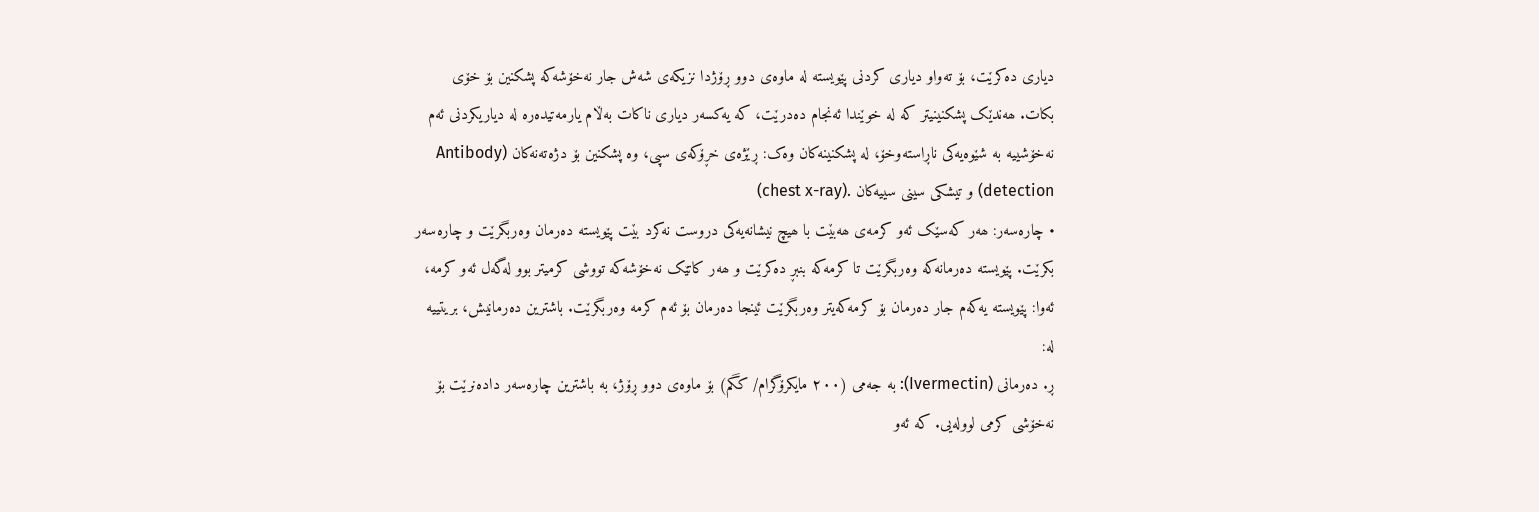دیاری دەکرێت، بۆ تەواو دیاری کردنی پێویستە لە ماوەی دوو ڕۆژدا نزیکەی شەش جار نەخۆشەکە پشکنین بۆ خۆی بکات. ھەندێک پشکنینیتر کە لە خوێندا ئەنجام دەدرێت، کە یەکسەر دیاری ناکات بەڵام یارمەتیدەرە لە دیاریکردنی ئەم نەخۆشییە بە شێوەیەکی ناڕاستەوخۆ، لە پشکنینەکان وەک: ڕێژەی خڕۆکەی سپی، وە پشکنین بۆ دژەتەنەکان (Antibody detection) و تیشکی سینی سییەکان .(chest x-ray)
• چارەسەر: ھەر کەسێک ئەو کرمەی ھەبێت با ھیچ نیشانەیەکی دروست نەکرد بێت پێویستە دەرمان وەربگرێت و چارەسەر بکرێت. پێویستە دەرمانەکە وەربگرێت تا کرمەکە بنبڕ دەکرێت و ھەر کاتێک نەخۆشەکە تووشی کرمیتر بوو لەگەل ئەو کرمە، ئەوا: پێویستە یەکەم جار دەرمان بۆ کرمەکەیتر وەربگرێت ئینجا دەرمان بۆ ئەم کرمە وەربگرێت. باشترین دەرمانیش، بریتییە لە:
ڕ. دەرمانی (Ivermectin): بە جەمی (٢٠٠ مایکرۆگرام/ کگم) بۆ ماوەی دوو ڕۆژ، بە باشترین چارەسەر دادەنرێت بۆ نەخۆشی کرمی لوولەیی. کە ئەو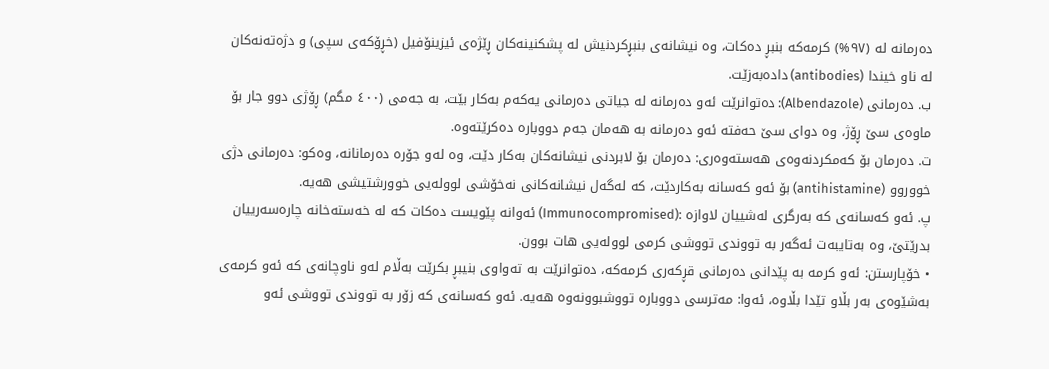دەرمانە لە (٩٧%) کرمەکە بنبڕ دەکات، وە نیشانەی بنبڕکردنیش لە پشکنینەکان ڕێژەی ئیزینۆفیل (خڕۆکەی سپی) و دژەتەنەکان لە ناو خیندا (antibodies) دادەبەزێت.
ب. دەرمانی (Albendazole): دەتوانرێت ئەو دەرمانە لە جیاتی دەرمانی یەکەم بەکار بێت، بە جەمی (٤٠٠ مگم) ڕۆژی دوو جار بۆ ماوەی سێ ڕۆژ، وە دوای سێ حەفتە ئەو دەرمانە بە ھەمان جەم دووبارە دەکرێتەوە.
ت. دەرمان بۆ کەمکردنەوەی ھەستەوەری: دەرمان بۆ لابردنی نیشانەکان بەکار دێت، وە لەو جۆرە دەرمانانە، وەکو: دەرمانی دژی خووروو (antihistamine) بۆ ئەو کەسانە بەکاردێت، کە لەگەل نیشانەکانی نەخۆشی لوولەیی خوورشتیشی ھەیە.
پ. ئەو کەسانەی کە بەرگری لەشییان لاوازە :(Immunocompromised) ئەوانە پێویست دەکات کە لە خەستەخانە چارەسەرییان بدرێتێ، وە بەتایبەت ئەگەر بە تووندی تووشی کرمی لوولەیی ھات بوون.
• خۆپارستن: ئەو کرمە بە پێدانی دەرمانی قڕکەری کرمەکە، دەتوانرێت بە تەواوی بنیبڕ بکرێت بەڵام لەو ناوچانەی کە ئەو کرمەی بەشێوەی بەر بڵاو تێدا بڵاوە، ئەوا: مەترسی دووبارە تووشبوونەوە ھەیە. ئەو کەسانەی کە زۆر بە تووندی تووشی ئەو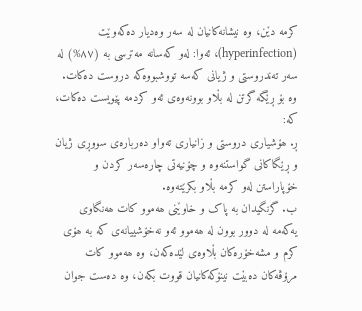کرمە دێن، وە نیشانەکانیان لە سەر وەدیار دەکەوێت (hyperinfection)، ئەوا: لەو کەسانە مەترسی بە (٨٧%) لە سەر تەندروستی و ژیانی کەسە تووشبووەکە دروست دەکات. وە بۆ ڕێگە گرتن لە بڵاو بوونەوەی ئەو کردمە پێویست دەکات، کە:
ڕ. ھۆشیاری دروستی و زانیاری تەواو دەربارەی سووڕی ژیان و ڕێگاکانی گواستنەوە و چۆنیەتی چارەسەر کردن و خۆپاراستن لەو کرمە بڵاو بکرێتەوە.
ب. گرنگیدان بە پاک و خاوێنی ھەموو کات ھەنگاوی یەکەمە لە دوور بوون لە ھەموو ئەو نەخۆشییانەی کە بە ھۆی کرم و مشەخۆرەکان بڵاوەی لێدەکەن، وە ھەموو کات مرۆڤەکان دەبێت نینۆکەکانیان قووت بکەن، وە دەست جوان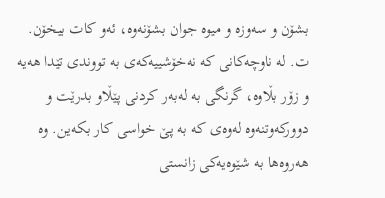بشۆن و سەوزە و میوە جوان بشۆنەوە، ئەو کات بیخۆن.
ت. لە ناوچەکانی کە نەخۆشییەکەی بە تووندی تێدا ھەیە و زۆر بڵاوە، گرنگی بە لەبەر کردنی پێڵاو بدرێت و دوورکەوتنەوە لەوەی کە بە پێ خواسی کار بکەین. وە ھەروەھا بە شێوەیەکی زانستی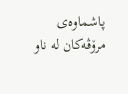پاشماوەی مرۆڤەکان لە ناو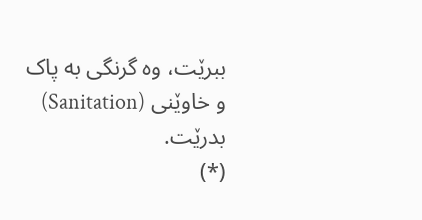ببرێت، وە گرنگی بە پاک و خاوێنی (Sanitation) بدرێت.
(*)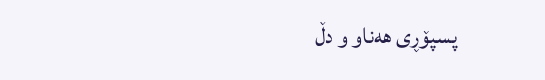پسپۆڕی ھەناو و دڵ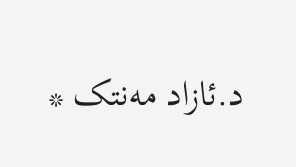د.ئازاد مەنتک *